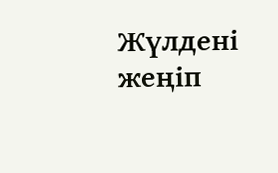Жүлдені жеңіп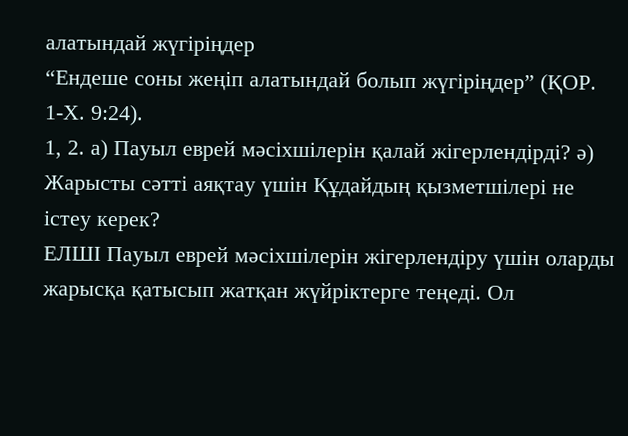алатындай жүгіріңдер
“Ендеше соны жеңіп алатындай болып жүгіріңдер” (ҚОР. 1-Х. 9:24).
1, 2. а) Пауыл еврей мәсіхшілерін қалай жігерлендірді? ә) Жарысты сәтті аяқтау үшін Құдайдың қызметшілері не істеу керек?
ЕЛШІ Пауыл еврей мәсіхшілерін жігерлендіру үшін оларды жарысқа қатысып жатқан жүйріктерге теңеді. Ол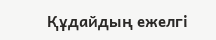Құдайдың ежелгі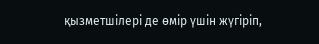қызметшілері де өмір үшін жүгіріп,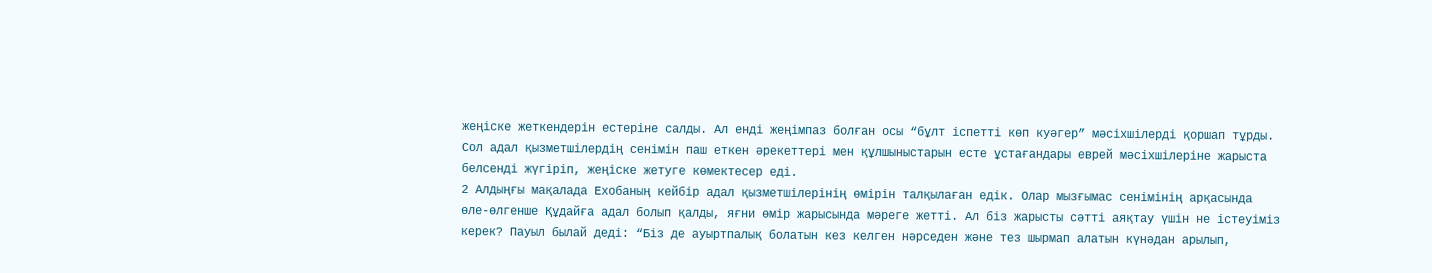жеңіске жеткендерін естеріне салды. Ал енді жеңімпаз болған осы “бұлт іспетті көп куәгер” мәсіхшілерді қоршап тұрды. Сол адал қызметшілердің сенімін паш еткен әрекеттері мен құлшыныстарын есте ұстағандары еврей мәсіхшілеріне жарыста белсенді жүгіріп, жеңіске жетуге көмектесер еді.
2 Алдыңғы мақалада Ехобаның кейбір адал қызметшілерінің өмірін талқылаған едік. Олар мызғымас сенімінің арқасында өле-өлгенше Құдайға адал болып қалды, яғни өмір жарысында мәреге жетті. Ал біз жарысты сәтті аяқтау үшін не істеуіміз керек? Пауыл былай деді: “Біз де ауыртпалық болатын кез келген нәрседен және тез шырмап алатын күнәдан арылып,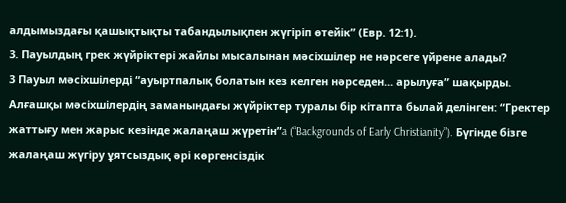алдымыздағы қашықтықты табандылықпен жүгіріп өтейік” (Евр. 12:1).
3. Пауылдың грек жүйріктері жайлы мысалынан мәсіхшілер не нәрсеге үйрене алады?
3 Пауыл мәсіхшілерді “ауыртпалық болатын кез келген нәрседен... арылуға” шақырды. Алғашқы мәсіхшілердің заманындағы жүйріктер туралы бір кітапта былай делінген: “Гректер жаттығу мен жарыс кезінде жалаңаш жүретін”a (“Backgrounds of Early Christianity”). Бүгінде бізге жалаңаш жүгіру ұятсыздық әрі көргенсіздік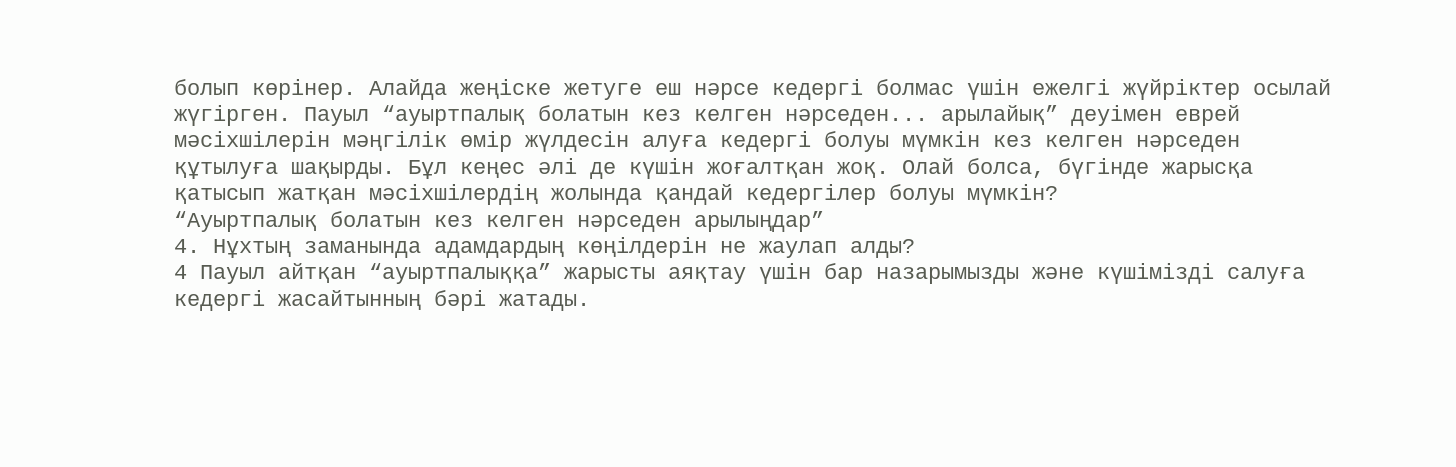болып көрінер. Алайда жеңіске жетуге еш нәрсе кедергі болмас үшін ежелгі жүйріктер осылай жүгірген. Пауыл “ауыртпалық болатын кез келген нәрседен... арылайық” деуімен еврей мәсіхшілерін мәңгілік өмір жүлдесін алуға кедергі болуы мүмкін кез келген нәрседен құтылуға шақырды. Бұл кеңес әлі де күшін жоғалтқан жоқ. Олай болса, бүгінде жарысқа қатысып жатқан мәсіхшілердің жолында қандай кедергілер болуы мүмкін?
“Ауыртпалық болатын кез келген нәрседен арылыңдар”
4. Нұхтың заманында адамдардың көңілдерін не жаулап алды?
4 Пауыл айтқан “ауыртпалыққа” жарысты аяқтау үшін бар назарымызды және күшімізді салуға кедергі жасайтынның бәрі жатады.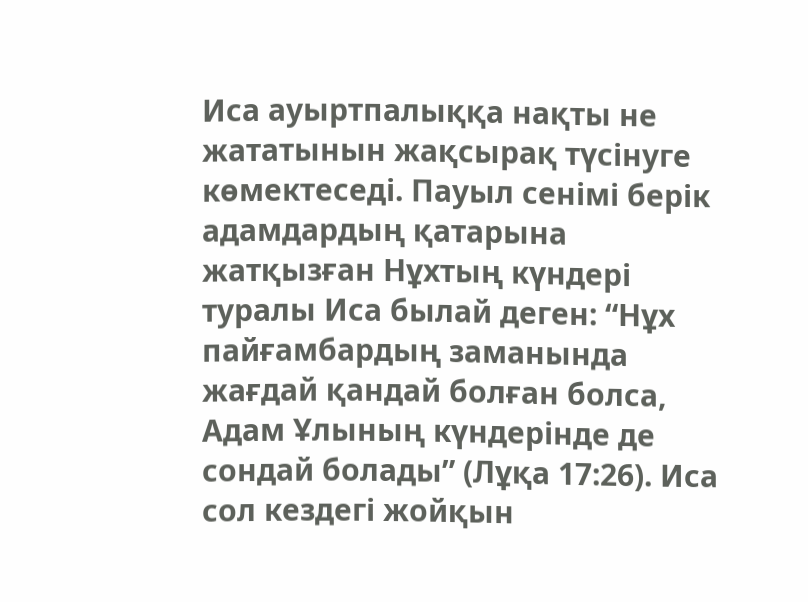Иса ауыртпалыққа нақты не жататынын жақсырақ түсінуге көмектеседі. Пауыл сенімі берік адамдардың қатарына жатқызған Нұхтың күндері туралы Иса былай деген: “Нұх пайғамбардың заманында жағдай қандай болған болса, Адам Ұлының күндерінде де сондай болады” (Лұқа 17:26). Иса сол кездегі жойқын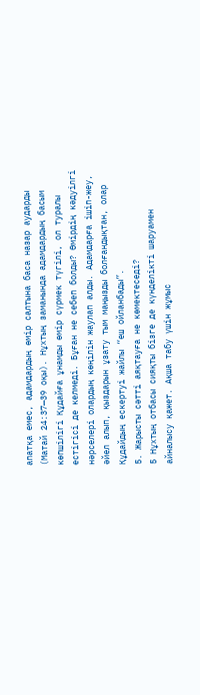апатқа емес, адамдардың өмір салтына баса назар аударды (Матай 24:37—39 оқы). Нұхтың заманында адамдардың басым көпшілігі Құдайға ұнамды өмір сүрмек түгілі, ол туралы естігісі де келмеді. Бұған не себеп болды? Өмірдің кәдуілгі нәрселері олардың көңілін жаулап алды. Адамдарға ішіп-жеу, әйел алып, қыздарын ұзату тым маңызды болғандықтан, олар Құдайдың ескертуі жайлы “еш ойланбады”.
5. Жарысты сәтті аяқтауға не көмектеседі?
5 Нұхтың отбасы сияқты бізге де күнделікті шаруамен айналысу қажет. Ақша табу үшін жұмыс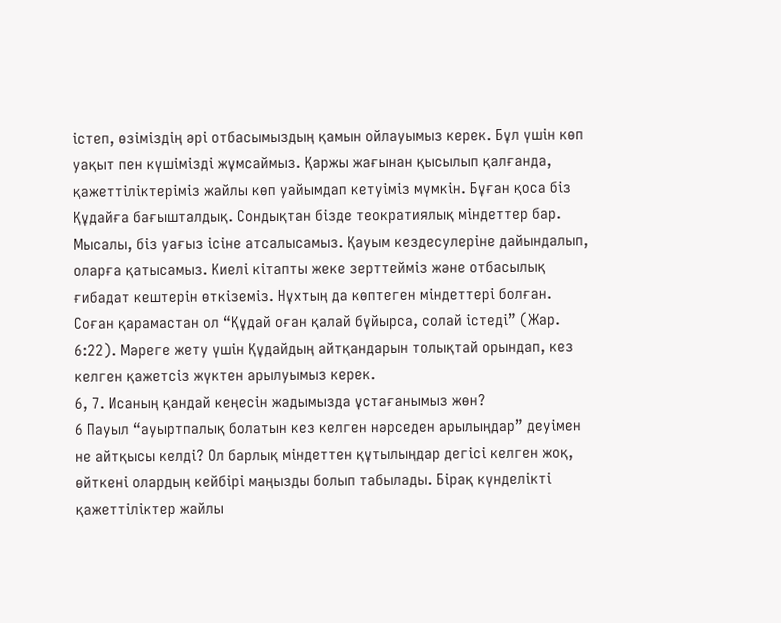істеп, өзіміздің әрі отбасымыздың қамын ойлауымыз керек. Бұл үшін көп уақыт пен күшімізді жұмсаймыз. Қаржы жағынан қысылып қалғанда, қажеттіліктеріміз жайлы көп уайымдап кетуіміз мүмкін. Бұған қоса біз Құдайға бағышталдық. Сондықтан бізде теократиялық міндеттер бар. Мысалы, біз уағыз ісіне атсалысамыз. Қауым кездесулеріне дайындалып, оларға қатысамыз. Киелі кітапты жеке зерттейміз және отбасылық ғибадат кештерін өткіземіз. Нұхтың да көптеген міндеттері болған. Соған қарамастан ол “Құдай оған қалай бұйырса, солай істеді” (Жар. 6:22). Мәреге жету үшін Құдайдың айтқандарын толықтай орындап, кез келген қажетсіз жүктен арылуымыз керек.
6, 7. Исаның қандай кеңесін жадымызда ұстағанымыз жөн?
6 Пауыл “ауыртпалық болатын кез келген нәрседен арылыңдар” деуімен не айтқысы келді? Ол барлық міндеттен құтылыңдар дегісі келген жоқ, өйткені олардың кейбірі маңызды болып табылады. Бірақ күнделікті қажеттіліктер жайлы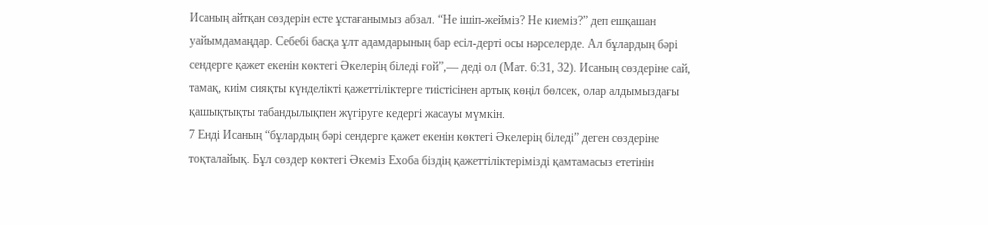Исаның айтқан сөздерін есте ұстағанымыз абзал. “Не ішіп-жейміз? Не киеміз?” деп ешқашан уайымдамаңдар. Себебі басқа ұлт адамдарының бар есіл-дерті осы нәрселерде. Ал бұлардың бәрі сендерге қажет екенін көктегі Әкелерің біледі ғой”,— деді ол (Мат. 6:31, 32). Исаның сөздеріне сай, тамақ, киім сияқты күнделікті қажеттіліктерге тиістісінен артық көңіл бөлсек, олар алдымыздағы қашықтықты табандылықпен жүгіруге кедергі жасауы мүмкін.
7 Енді Исаның “бұлардың бәрі сендерге қажет екенін көктегі Әкелерің біледі” деген сөздеріне тоқталайық. Бұл сөздер көктегі Әкеміз Ехоба біздің қажеттіліктерімізді қамтамасыз ететінін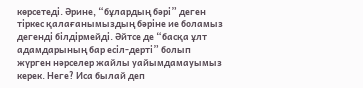көрсетеді. Әрине, “бұлардың бәрі” деген тіркес қалағанымыздың бәріне ие боламыз дегенді білдірмейді. Әйтсе де “басқа ұлт адамдарының бар есіл-дерті” болып жүрген нәрселер жайлы уайымдамауымыз керек. Неге? Иса былай деп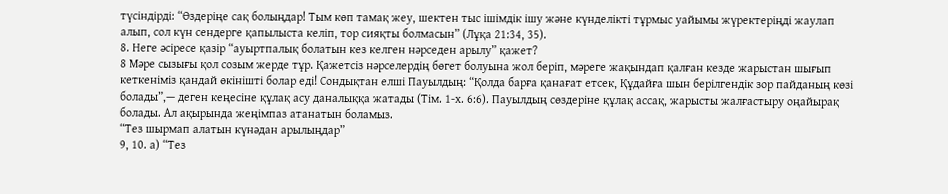түсіндірді: “Өздеріңе сақ болыңдар! Тым көп тамақ жеу, шектен тыс ішімдік ішу және күнделікті тұрмыс уайымы жүректеріңді жаулап алып, сол күн сендерге қапылыста келіп, тор сияқты болмасын” (Лұқа 21:34, 35).
8. Неге әсіресе қазір “ауыртпалық болатын кез келген нәрседен арылу” қажет?
8 Мәре сызығы қол созым жерде тұр. Қажетсіз нәрселердің бөгет болуына жол беріп, мәреге жақындап қалған кезде жарыстан шығып кеткеніміз қандай өкінішті болар еді! Сондықтан елші Пауылдың: “Қолда барға қанағат етсек, Құдайға шын берілгендік зор пайданың көзі болады”,— деген кеңесіне құлақ асу даналыққа жатады (Тім. 1-х. 6:6). Пауылдың сөздеріне құлақ ассақ, жарысты жалғастыру оңайырақ болады. Ал ақырында жеңімпаз атанатын боламыз.
“Тез шырмап алатын күнәдан арылыңдар”
9, 10. а) “Тез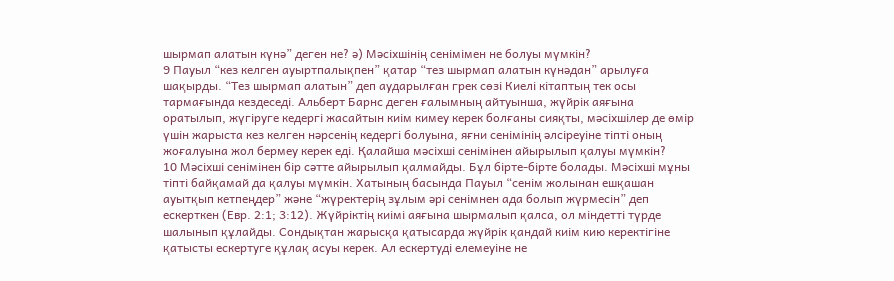шырмап алатын күнә” деген не? ә) Мәсіхшінің сенімімен не болуы мүмкін?
9 Пауыл “кез келген ауыртпалықпен” қатар “тез шырмап алатын күнәдан” арылуға шақырды. “Тез шырмап алатын” деп аударылған грек сөзі Киелі кітаптың тек осы тармағында кездеседі. Альберт Барнс деген ғалымның айтуынша, жүйрік аяғына оратылып, жүгіруге кедергі жасайтын киім кимеу керек болғаны сияқты, мәсіхшілер де өмір үшін жарыста кез келген нәрсенің кедергі болуына, яғни сенімінің әлсіреуіне тіпті оның жоғалуына жол бермеу керек еді. Қалайша мәсіхші сенімінен айырылып қалуы мүмкін?
10 Мәсіхші сенімінен бір сәтте айырылып қалмайды. Бұл бірте-бірте болады. Мәсіхші мұны тіпті байқамай да қалуы мүмкін. Хатының басында Пауыл “сенім жолынан ешқашан ауытқып кетпеңдер” және “жүректерің зұлым әрі сенімнен ада болып жүрмесін” деп ескерткен (Евр. 2:1; 3:12). Жүйріктің киімі аяғына шырмалып қалса, ол міндетті түрде шалынып құлайды. Сондықтан жарысқа қатысарда жүйрік қандай киім кию керектігіне қатысты ескертуге құлақ асуы керек. Ал ескертуді елемеуіне не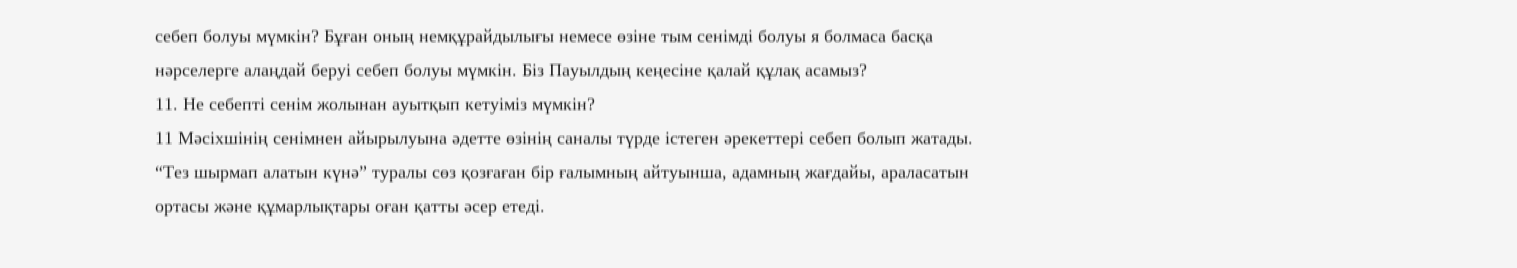себеп болуы мүмкін? Бұған оның немқұрайдылығы немесе өзіне тым сенімді болуы я болмаса басқа нәрселерге алаңдай беруі себеп болуы мүмкін. Біз Пауылдың кеңесіне қалай құлақ асамыз?
11. Не себепті сенім жолынан ауытқып кетуіміз мүмкін?
11 Мәсіхшінің сенімнен айырылуына әдетте өзінің саналы түрде істеген әрекеттері себеп болып жатады. “Тез шырмап алатын күнә” туралы сөз қозғаған бір ғалымның айтуынша, адамның жағдайы, араласатын ортасы және құмарлықтары оған қатты әсер етеді.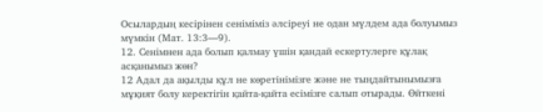Осылардың кесірінен сеніміміз әлсіреуі не одан мүлдем ада болуымыз мүмкін (Мат. 13:3—9).
12. Сенімнен ада болып қалмау үшін қандай ескертулерге құлақ асқанымыз жөн?
12 Адал да ақылды құл не көретінімізге және не тыңдайтынымызға мұқият болу керектігін қайта-қайта есімізге салып отырады. Өйткені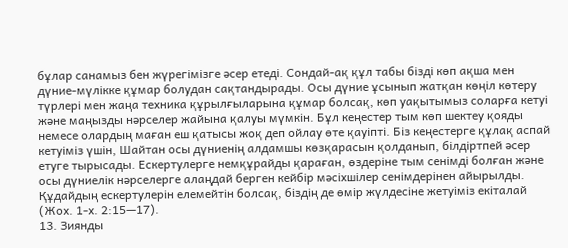бұлар санамыз бен жүрегімізге әсер етеді. Сондай-ақ құл табы бізді көп ақша мен дүние-мүлікке құмар болудан сақтандырады. Осы дүние ұсынып жатқан көңіл көтеру түрлері мен жаңа техника құрылғыларына құмар болсақ, көп уақытымыз соларға кетуі және маңызды нәрселер жайына қалуы мүмкін. Бұл кеңестер тым көп шектеу қояды немесе олардың маған еш қатысы жоқ деп ойлау өте қауіпті. Біз кеңестерге құлақ аспай кетуіміз үшін, Шайтан осы дүниенің алдамшы көзқарасын қолданып, білдіртпей әсер етуге тырысады. Ескертулерге немқұрайды қараған, өздеріне тым сенімді болған және осы дүниелік нәрселерге алаңдай берген кейбір мәсіхшілер сенімдерінен айырылды. Құдайдың ескертулерін елемейтін болсақ, біздің де өмір жүлдесіне жетуіміз екіталай (Жох. 1-х. 2:15—17).
13. Зиянды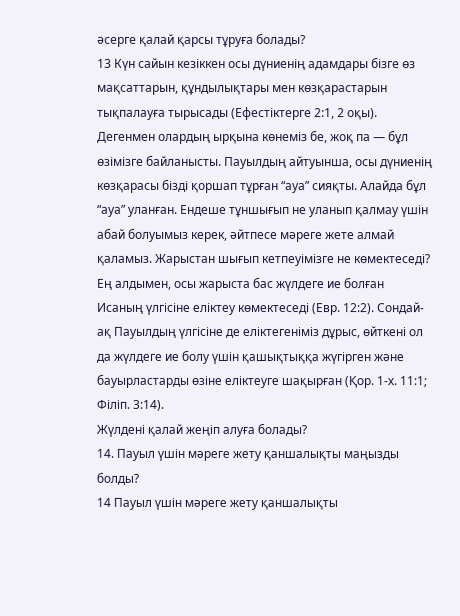әсерге қалай қарсы тұруға болады?
13 Күн сайын кезіккен осы дүниенің адамдары бізге өз мақсаттарын, құндылықтары мен көзқарастарын тықпалауға тырысады (Ефестіктерге 2:1, 2 оқы). Дегенмен олардың ырқына көнеміз бе, жоқ па — бұл өзімізге байланысты. Пауылдың айтуынша, осы дүниенің көзқарасы бізді қоршап тұрған “ауа” сияқты. Алайда бұл “ауа” уланған. Ендеше тұншығып не уланып қалмау үшін абай болуымыз керек, әйтпесе мәреге жете алмай қаламыз. Жарыстан шығып кетпеуімізге не көмектеседі? Ең алдымен, осы жарыста бас жүлдеге ие болған Исаның үлгісіне еліктеу көмектеседі (Евр. 12:2). Сондай-ақ Пауылдың үлгісіне де еліктегеніміз дұрыс, өйткені ол да жүлдеге ие болу үшін қашықтыққа жүгірген және бауырластарды өзіне еліктеуге шақырған (Қор. 1-х. 11:1; Філіп. 3:14).
Жүлдені қалай жеңіп алуға болады?
14. Пауыл үшін мәреге жету қаншалықты маңызды болды?
14 Пауыл үшін мәреге жету қаншалықты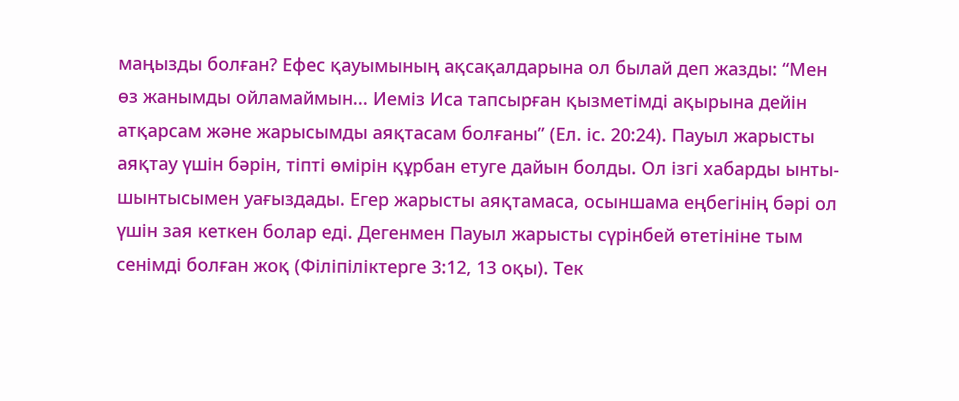маңызды болған? Ефес қауымының ақсақалдарына ол былай деп жазды: “Мен өз жанымды ойламаймын... Иеміз Иса тапсырған қызметімді ақырына дейін атқарсам және жарысымды аяқтасам болғаны” (Ел. іс. 20:24). Пауыл жарысты аяқтау үшін бәрін, тіпті өмірін құрбан етуге дайын болды. Ол ізгі хабарды ынты-шынтысымен уағыздады. Егер жарысты аяқтамаса, осыншама еңбегінің бәрі ол үшін зая кеткен болар еді. Дегенмен Пауыл жарысты сүрінбей өтетініне тым сенімді болған жоқ (Філіпіліктерге 3:12, 13 оқы). Тек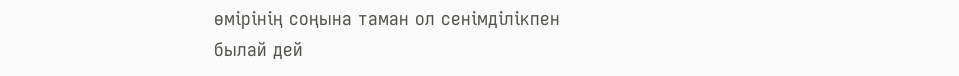өмірінің соңына таман ол сенімділікпен былай дей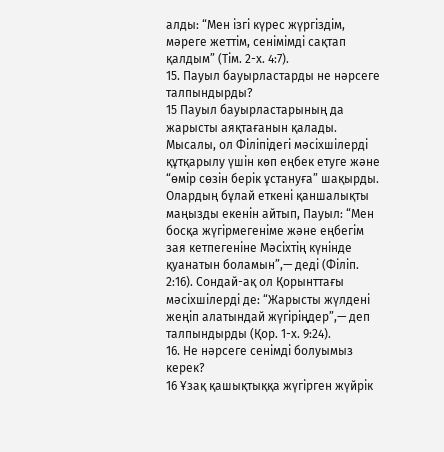алды: “Мен ізгі күрес жүргіздім, мәреге жеттім, сенімімді сақтап қалдым” (Тім. 2-х. 4:7).
15. Пауыл бауырластарды не нәрсеге талпындырды?
15 Пауыл бауырластарының да жарысты аяқтағанын қалады. Мысалы, ол Філіпідегі мәсіхшілерді құтқарылу үшін көп еңбек етуге және “өмір сөзін берік ұстануға” шақырды. Олардың бұлай еткені қаншалықты маңызды екенін айтып, Пауыл: “Мен босқа жүгірмегеніме және еңбегім зая кетпегеніне Мәсіхтің күнінде қуанатын боламын”,— деді (Філіп. 2:16). Сондай-ақ ол Қорынттағы мәсіхшілерді де: “Жарысты жүлдені жеңіп алатындай жүгіріңдер”,— деп талпындырды (Қор. 1-х. 9:24).
16. Не нәрсеге сенімді болуымыз керек?
16 Ұзақ қашықтыққа жүгірген жүйрік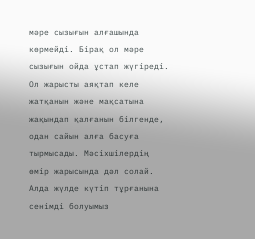мәре сызығын алғашында көрмейді. Бірақ ол мәре сызығын ойда ұстап жүгіреді. Ол жарысты аяқтап келе жатқанын және мақсатына жақындап қалғанын білгенде, одан сайын алға басуға тырмысады. Мәсіхшілердің өмір жарысында дәл солай. Алда жүлде күтіп тұрғанына сенімді болуымыз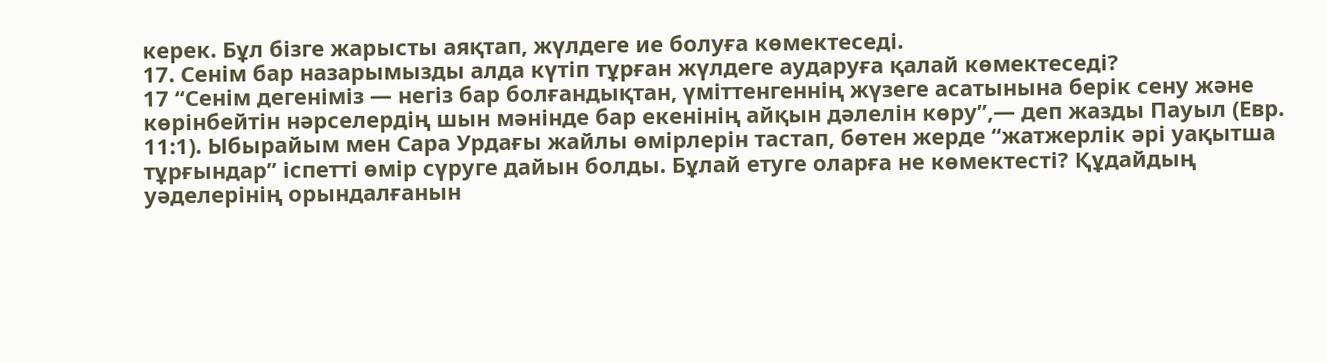керек. Бұл бізге жарысты аяқтап, жүлдеге ие болуға көмектеседі.
17. Сенім бар назарымызды алда күтіп тұрған жүлдеге аударуға қалай көмектеседі?
17 “Сенім дегеніміз — негіз бар болғандықтан, үміттенгеннің жүзеге асатынына берік сену және көрінбейтін нәрселердің шын мәнінде бар екенінің айқын дәлелін көру”,— деп жазды Пауыл (Евр. 11:1). Ыбырайым мен Сара Урдағы жайлы өмірлерін тастап, бөтен жерде “жатжерлік әрі уақытша тұрғындар” іспетті өмір сүруге дайын болды. Бұлай етуге оларға не көмектесті? Құдайдың уәделерінің орындалғанын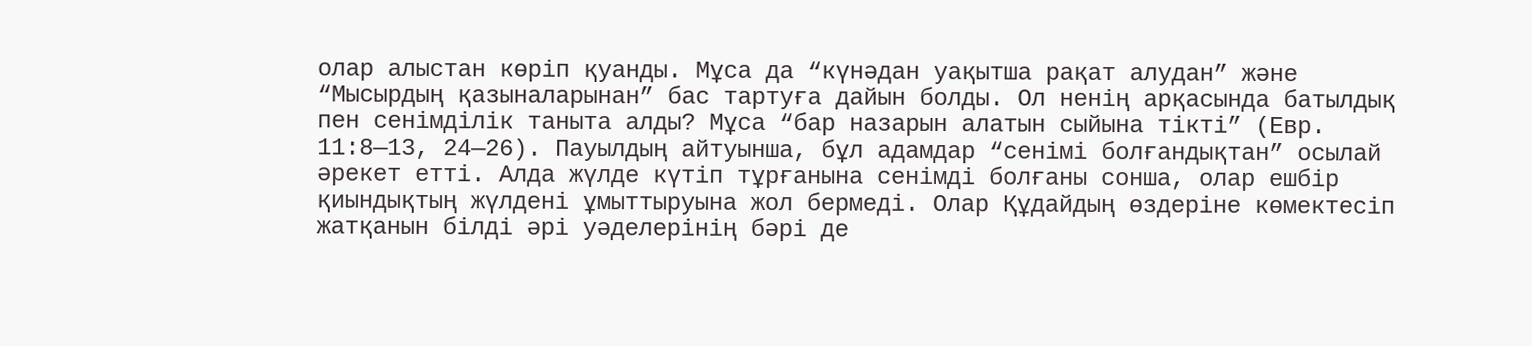олар алыстан көріп қуанды. Мұса да “күнәдан уақытша рақат алудан” және “Мысырдың қазыналарынан” бас тартуға дайын болды. Ол ненің арқасында батылдық пен сенімділік таныта алды? Мұса “бар назарын алатын сыйына тікті” (Евр. 11:8—13, 24—26). Пауылдың айтуынша, бұл адамдар “сенімі болғандықтан” осылай әрекет етті. Алда жүлде күтіп тұрғанына сенімді болғаны сонша, олар ешбір қиындықтың жүлдені ұмыттыруына жол бермеді. Олар Құдайдың өздеріне көмектесіп жатқанын білді әрі уәделерінің бәрі де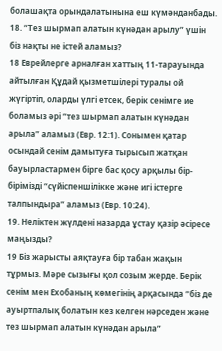болашақта орындалатынына еш күмәнданбады.
18. “Тез шырмап алатын күнәдан арылу” үшін біз нақты не істей аламыз?
18 Еврейлерге арналған хаттың 11-тарауында айтылған Құдай қызметшілері туралы ой жүгіртіп, оларды үлгі етсек, берік сенімге ие боламыз әрі “тез шырмап алатын күнәдан арыла” аламыз (Евр. 12:1). Сонымен қатар осындай сенім дамытуға тырысып жатқан бауырластармен бірге бас қосу арқылы бір-бірімізді “сүйіспеншілікке және игі істерге талпындыра” аламыз (Евр. 10:24).
19. Неліктен жүлдені назарда ұстау қазір әсіресе маңызды?
19 Біз жарысты аяқтауға бір табан жақын тұрмыз. Мәре сызығы қол созым жерде. Берік сенім мен Ехобаның көмегінің арқасында “біз де ауыртпалық болатын кез келген нәрседен және тез шырмап алатын күнәдан арыла”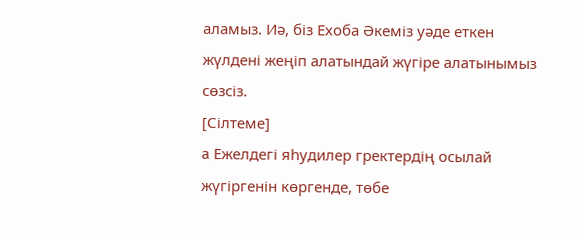аламыз. Иә, біз Ехоба Әкеміз уәде еткен жүлдені жеңіп алатындай жүгіре алатынымыз сөзсіз.
[Сілтеме]
a Ежелдегі яһудилер гректердің осылай жүгіргенін көргенде, төбе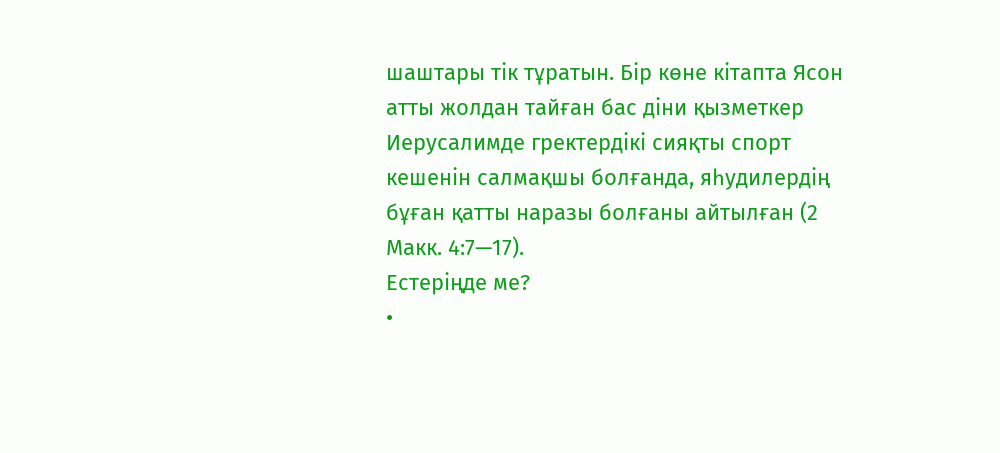шаштары тік тұратын. Бір көне кітапта Ясон атты жолдан тайған бас діни қызметкер Иерусалимде гректердікі сияқты спорт кешенін салмақшы болғанда, яһудилердің бұған қатты наразы болғаны айтылған (2 Макк. 4:7—17).
Естеріңде ме?
•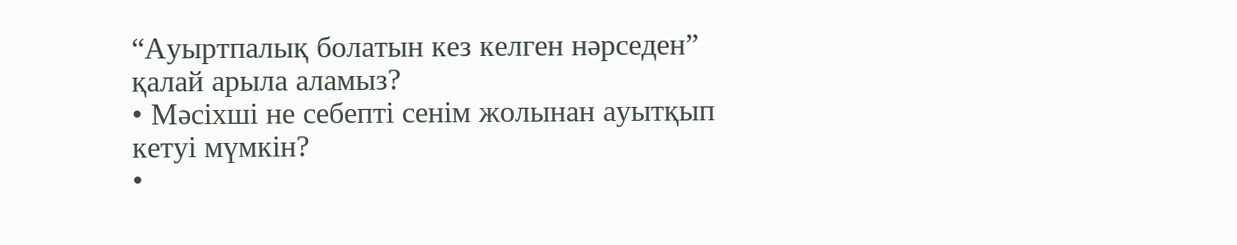“Ауыртпалық болатын кез келген нәрседен” қалай арыла аламыз?
• Мәсіхші не себепті сенім жолынан ауытқып кетуі мүмкін?
•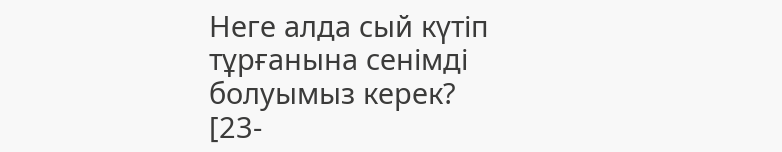Неге алда сый күтіп тұрғанына сенімді болуымыз керек?
[23-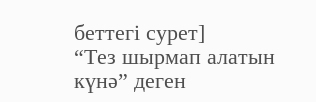беттегі сурет]
“Тез шырмап алатын күнә” деген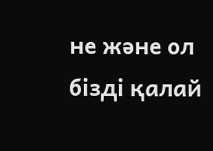не және ол бізді қалай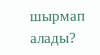шырмап алады?